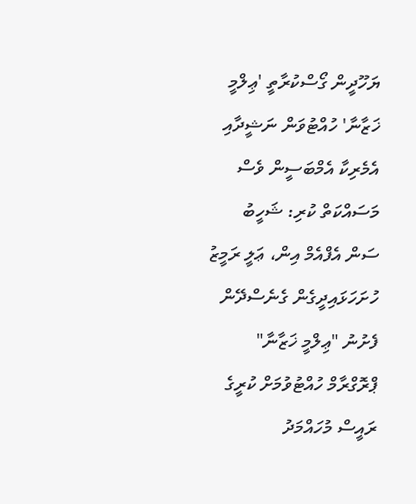ޔަހޫދީން ގޯސްކުރާތީ 'ޢިލްމީ ޚަޒާނާ' ހުއްޓުވަން ނަޝީދާއި އެމެރިކާ އެމްބަސީން ވެސް މަސައްކަތް ކުރި: ޝަހީބު
ސަން އެފްއެމް އިން، ޢަލީ ރަމީޒު ހުށަހަޅައިދީގެން ގެނެސްދޭން ފެށުނު "ޢިލްމީ ޚަޒާނާ" ޕްރޮގްރާމް ހުއްޓުވުމަށް ކުރީގެ ރައީސް މުހައްމަދު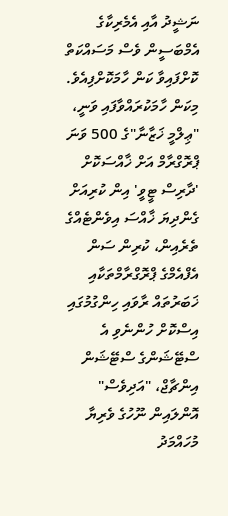ނަޝީދު އާއި އެމެރިކާގެ އެމްބަސީން ވެސް މަސައްކަތް ކޮށްފައިވާ ކަން ހާމަކޮށްފިއެވެ.
މިކަން ހާމަކުރައްވާފައި ވަނީ، "ޢިލްމީ ޚަޒާނާ"ގެ 500 ވަނަ ޕްރޮގްރާމް އަށް ޚާއްސަކޮށް 'ދާރިސް ޓީވީ' އިން ކުރިއަށް ގެންދިޔަ ޚާއްސަ އިވެންޓެއްގެ ތެރެއިން، ކުރިން ސަން އެފްއެމްގެ ޕްރޮގްރާމްތަކާއި ޚަބަރުތައް ރާވައި ހިންގުމުގައި އިސްކޮށް ހުންނެވި އެ ސްޓޭޝަންގެ ސްޓޭޝަން އިންޗާޖް، "އަދިވެސް" އޮންލައިން ނޫހުގެ ވެރިޔާ މުހައްމަދު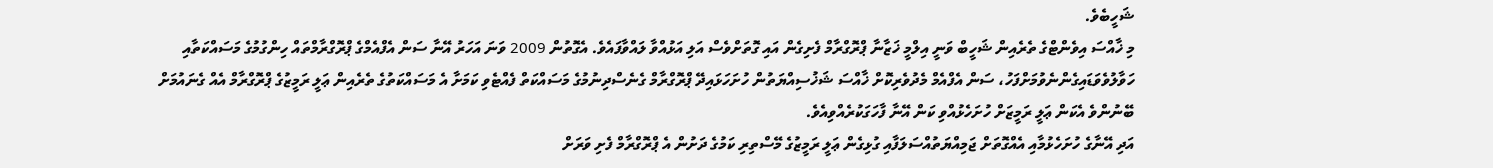ޝަހީބެވެ.
މި ޚާއްސަ އިވެންޓްގެ ތެރެއިން ޝަހީބް ވަނީ އިލްމީ ޚަޒާނާ ޕްރޮގްރާމް ފެށިގެން އައި ގޮތަށްވެސް އަލި އަޅުއްވާ ލައްވާފައެވެ. އެގޮތުން 2009 ވަނަ އަހަރު އޭނާ ސަން އެފްއެމްގެ ޕްރޮގްރާމްތައް ހިންގުމުގެ މަސައްކަތާއި ހަވާލުވެވަޑައިގެންނެވުމަށްފަހު، ސަން އެފްއެމް މެދުވެރިކޮށް ޚާއްސަ ޝަޚުސިއްޔަތުން ހުށަހަޅައިދޭ ޕްރޮގްރާމް ގެނެސްދިނުމުގެ މަސައްކަތް ފެއްޓެވި ކަމަށާ އެ މަސައްކަތުގެ ތެރެއިން ޢަލީ ރަމީޒުގެ ޕްރޮގްރާމް އެއް ގެނައުމަށް ބޭނުންވެ އެކަން ޢަލީ ރަމީޒަށް ހުށަހެޅުއްވި ކަން އޭނާ ފާހަގަކުރެއްވިއެވެ.
އަދި އޭނާގެ ހުށަހެޅުމާއި އެއްގޮތަށް ޖަމިއްޔަތުއްސަލަފާއި ގުޅިގެން ޢަލީ ރަމީޒުގެ މޭސްތިރި ކަމުގެ ދަށުން އެ ޕްރޮގްރާމް ފެށި ވަރަށް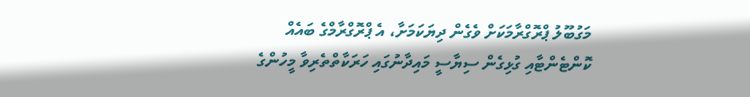މަގުބޫލު ޕްރޮގްރާމަކަށް ވެގެން ދިޔަކަމަށާ، އެ ޕްރޮގްރާމްގެ ބައެއް ކޮންޓެންޓާއި ގުޅިގެން ސިޔާސީ މައިދާނުގައި ހަރަކާތްތެރިވާ މީހުންގެ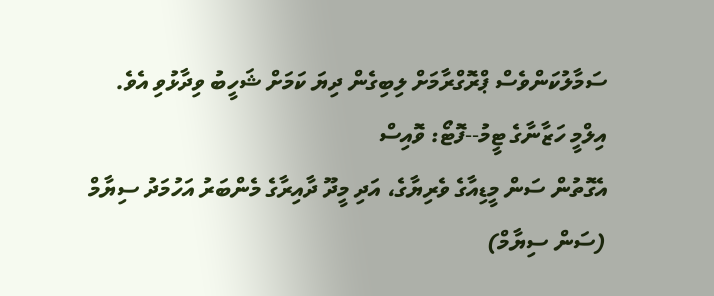ސަމާލުކަންވެސް ޕްރޮގްރާމަށް ލިބިގެން ދިޔަ ކަމަށް ޝަހީބު ވިދާޅުވި އެވެ.
އިލްމީ ހަޒާނާގެ ޓީމު--ފޮޓޯ: ވޮއިސް
އެގޮތުން ސަން މީޑިއާގެ ވެރިޔާގެ، އަދި މީދޫ ދާއިރާގެ މެންބަރު އަހުމަދު ސިޔާމް (ސަން ސިޔާމް)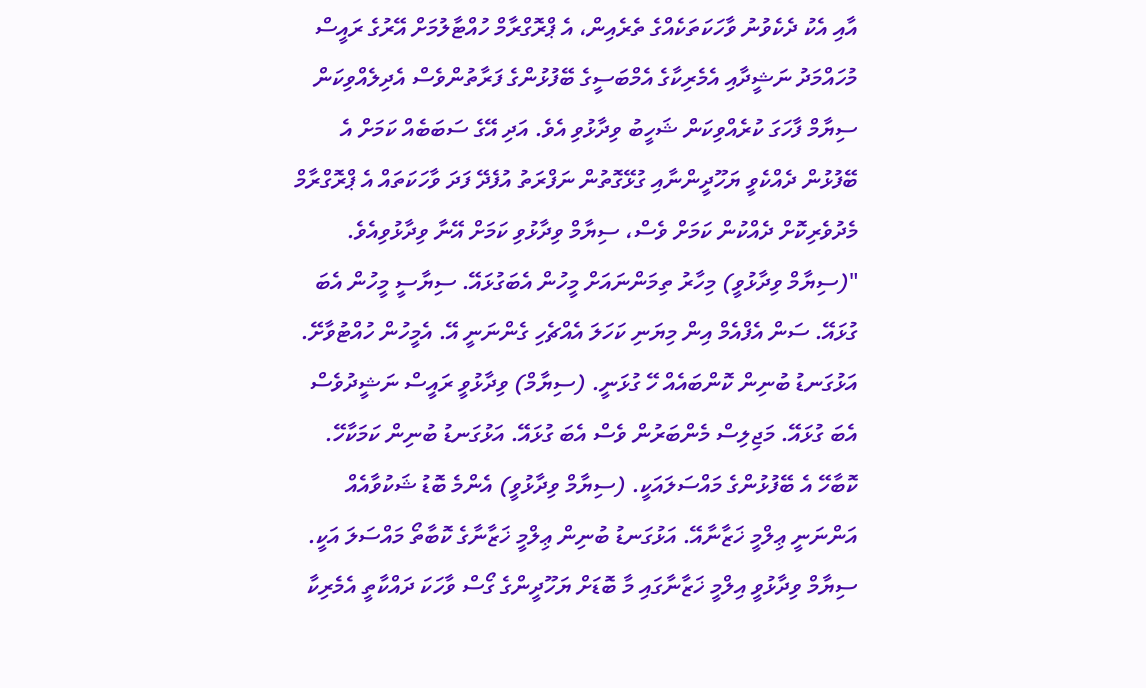އާއި އެކު ދެކެވުނު ވާހަކަތަކެއްގެ ތެރެއިން، އެ ޕްރޮގްރާމް ހުއްޓާލުމަށް އޭރުގެ ރައީސް މުހައްމަދު ނަޝީދާއި އެމެރިކާގެ އެމްބަސީގެ ބޭފުޅުންގެ ފަރާތުންވެސް އެދިލެއްވިކަން ސިޔާމް ފާހަގަ ކުރެއްވިކަން ޝަހީބު ވިދާޅުވި އެވެ. އަދި އޭގެ ސަބަބެއް ކަމަށް އެ ބޭފުޅުން ދެއްކެވީ ޔަހޫދީންނާއި ގުޅޭގޮތުން ނަފްރަތު އުފެދޭ ފަދަ ވާހަކަތައް އެ ޕްރޮގްރާމް މެދުވެރިކޮށް ދެއްކުން ކަމަށް ވެސް، ސިޔާމް ވިދާޅުވި ކަމަށް އޭނާ ވިދާޅުވިއެވެ.
"(ސިޔާމް ވިދާޅުވީ) މިހާރު ތިމަންނައަށް މީހުން އެބަގުޅައޭ. ސިޔާސީ މީހުން އެބަ ގުޅައޭ. ސަން އެފްއެމް އިން މިޔަނި ކަހަލަ އެއްޗެހި ގެންނަނީ އޭ. އެމީހުން ހުއްޓުވާށޭ. އަޅުގަނޑު ބުނިން ކޮންބައެއް ހޭ ގުޅަނީ. (ސިޔާމް) ވިދާޅުވީ ރައީސް ނަޝީދުވެސް އެބަ ގުޅައޭ. މަޖިލިސް މެންބަރުން ވެސް އެބަ ގުޅައޭ. އަޅުގަނޑު ބުނިން ކަމަކާހޭ. ކޮބާހޭ އެ ބޭފުޅުންގެ މައްސަލައަކީ. (ސިޔާމް ވިދާޅުވީ) އެންމެ ބޮޑު ޝަކުވާއެއް އަންނަނީ ޢިލްމީ ޚަޒާނާއޭ. އަޅުގަނޑު ބުނިން ޢިލްމީ ޚަޒާނާގެ ކޮބާތޯ މައްސަލަ އަކީ. ސިޔާމް ވިދާޅުވީ އިލްމީ ޚަޒާނާގައި މާ ބޮޑަށް ޔަހޫދީންގެ ގޯސް ވާހަކަ ދައްކާތީ އެމެރިކާ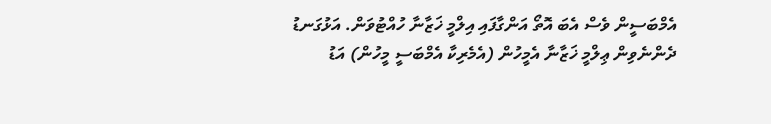އެމްބަސީން ވެސް އެބަ އޮތޯ އަންގާފައި އިލްމީ ޚަޒާނާ ހުއްޓުވަން. އަޅުގަނޑު ދެންނެވިން ޢިލްމީ ޚަޒާނާ އެމީހުން (އެމެރިކާ އެމްބަސީ މީހުން) އަޑު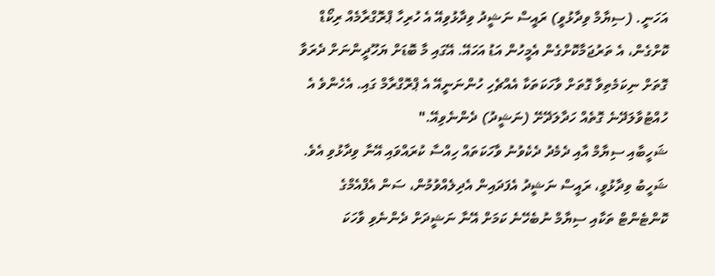އަހަނީ. (ސިޔާމް ވިދާޅުވީ) ރައީސް ނަޝީދު ވިދާޅުވިއޭ އެ ހުރިހާ ޕްރޮގްރާމެއް ރިކޯޑް ކޮށްގެން، އެ ތަރުޖަމާކޮށްގެން އެމީހުން އަޑު އަހައޭ. އޭގައި މާ ބޮޑަށް ޔަހޫދީންނަށް ދެރަވާ ގޮތަށް ނިކަމެތިވާ ގޮތަށް ވާހަކަތަކާ އެއްޗެހި ހުންނަނީއޭ އެ ޕްރޮގްރާމް ގައި. އެހެންވެ އެ ހުއްޓުވާލަދޭނެ ގޮތެއް ހަދާލަދޭށޭ (ނަޝީދު) ދެންނެވިއޭ."
ޝަހީބާއި ސިޔާމް އާއި ދެމެދު ދެކެވުނު ވާހަކަތައް ހިއްސާ ކުރައްވައި އޭނާ ވިދާޅުވި އެވެ.
ޝަހީބު ވިދާޅުވީ، ރައީސް ނަޝީދު އެފަދައިން އެދިލެއްވުމުން، ސަން އެފްއެމްގެ ކޮންޓެންޓް ތަކާއި ސިޔާމް ނުބެހޭނެ ކަމަށް އޭނާ ނަޝީދަށް ދެންނެވި ވާހަކަ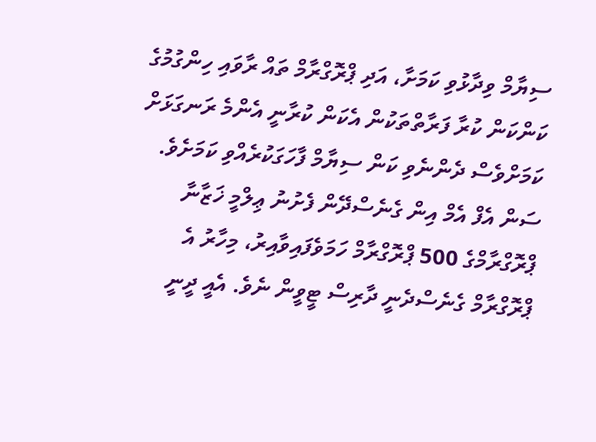ސިޔާމް ވިދާޅުވި ކަމަށާ، އަދި ޕްރޮގްރާމް ތައް ރާވައި ހިންގުމުގެ ކަންކަން ކުރާ ފަރާތްތަކުން އެކަން ކުރާނީ އެންމެ ރަނގަޅަށް ކަމަށްވެސް ދެންނެވި ކަން ސިޔާމް ފާހަގަކުރެއްވި ކަމަށެވެ.
ސަން އެފް އެމް އިން ގެނެސްދޭން ފެށުނު ޢިލްމީ ޚަޒާނާ ޕްރޮގްރާމްގެ 500 ޕްރޮގްރާމް ހަމަވެފައިވާއިރު، މިހާރު އެ ޕްރޮގްރާމް ގެނެސްދެނީ ދާރިސް ޓީވީން ނެވެ. އެއީ ދީނީ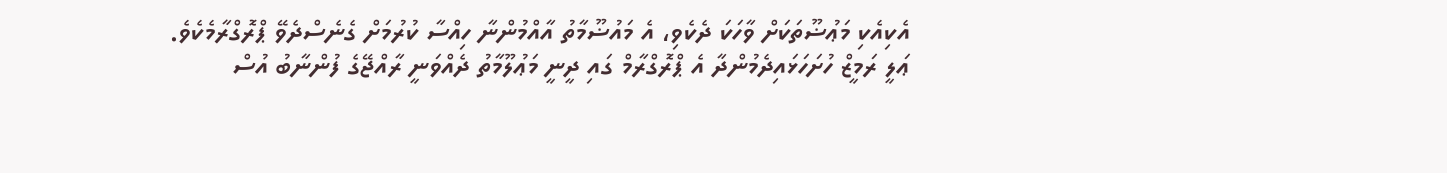އެކިއެކި މަޢުޟޫތަކަށް ވާހަކަ ދެކެވި، އެ މައުޟޫމާތު އާއްމުންނާ ހިއްސާ ކުރުމަށް ގެނެސްދެވޭ ޕްރޮގްރާމެކެވެ. ޢަލީ ރަމީޒް ހުށަހަޅައިދެމުންދާ އެ ޕްރޮގްރާމް ގައި ދީނީ މަޢުލޫމާތު ދެއްވަނީ ރާއްޖޭގެ ފުންނާބު އުސް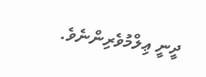ދީނީ ޢިލްމުވެރިންނެވެ.